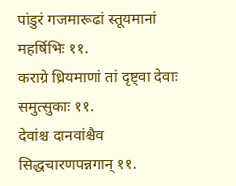पांडुरं गजमारूढां स्तूयमानां महर्षिभिः ११.
कराग्रे ध्रियमाणां तां दृष्ट्वा देवाः समुत्सुकाः ११.
देवांश्च दानवांश्चैव सिद्धचारणपन्नगान् ११.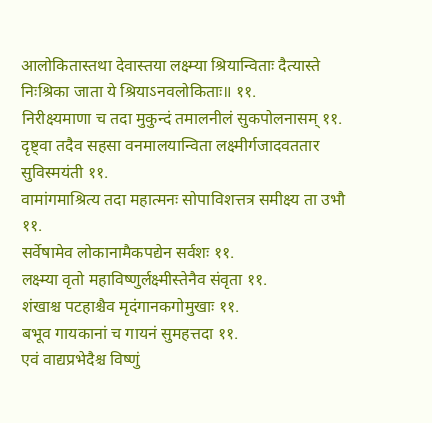आलोकितास्तथा देवास्तया लक्ष्म्या श्रियान्विताः दैत्यास्ते निःश्रिका जाता ये श्रियाऽनवलोकिताः॥ ११.
निरीक्ष्यमाणा च तदा मुकुन्दं तमालनीलं सुकपोलनासम् ११.
दृष्ट्वा तदैव सहसा वनमालयान्विता लक्ष्मीर्गजादवततार सुविस्मयंती ११.
वामांगमाश्रित्य तदा महात्मनः सोपाविशत्तत्र समीक्ष्य ता उभौ ११.
सर्वेषामेव लोकानामैकपद्येन सर्वशः ११.
लक्ष्म्या वृतो महाविष्णुर्लक्ष्मीस्तेनैव संवृता ११.
शंखाश्च पटहाश्चैव मृदंगानकगोमुखाः ११.
बभूव गायकानां च गायनं सुमहत्तदा ११.
एवं वाद्यप्रभेदैश्च विष्णुं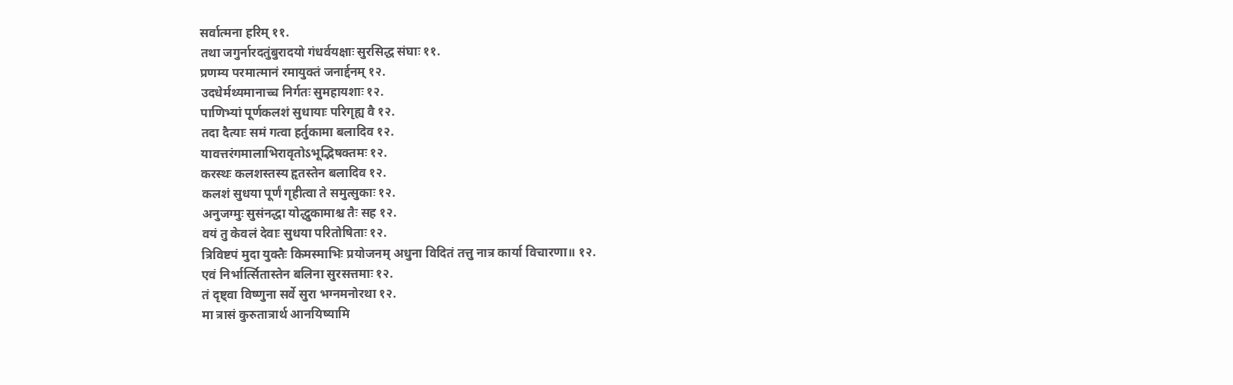सर्वात्मना हरिम् ११.
तथा जगुर्नारदतुंबुरादयो गंधर्वयक्षाः सुरसिद्ध संघाः ११.
प्रणम्य परमात्मानं रमायुक्तं जनार्द्दनम् १२.
उदधेर्मथ्यमानाच्च निर्गतः सुमहायशाः १२.
पाणिभ्यां पूर्णकलशं सुधायाः परिगृह्य वै १२.
तदा दैत्याः समं गत्वा हर्तुकामा बलादिव १२.
यावत्तरंगमालाभिरावृतोऽभूद्भिषक्तमः १२.
करस्थः कलशस्तस्य हृतस्तेन बलादिव १२.
कलशं सुधया पूर्णं गृहीत्वा ते समुत्सुकाः १२.
अनुजग्मुः सुसंनद्धा योद्धुकामाश्च तैः सह १२.
वयं तु केवलं देवाः सुधया परितोषिताः १२.
त्रिविष्टपं मुदा युक्तैः किमस्माभिः प्रयोजनम् अधुना विदितं तत्तु नात्र कार्या विचारणा॥ १२.
एवं निर्भार्त्सितास्तेन बलिना सुरसत्तमाः १२.
तं दृष्ट्वा विष्णुना सर्वे सुरा भग्नमनोरथा १२.
मा त्रासं कुरुतात्रार्थ आनयिष्यामि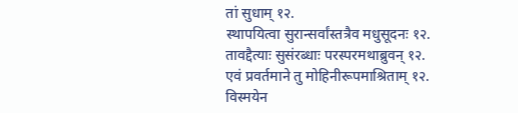तां सुधाम् १२.
स्थापयित्वा सुरान्सर्वांस्तत्रैव मधुसूदनः १२.
तावद्दैत्याः सुसंरब्धाः परस्परमथाब्रुवन् १२.
एवं प्रवर्तमाने तु मोहिनीरूपमाश्रिताम् १२.
विस्मयेन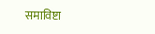समाविष्टा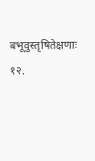बभूवुस्तृषितेक्षणाः १२.